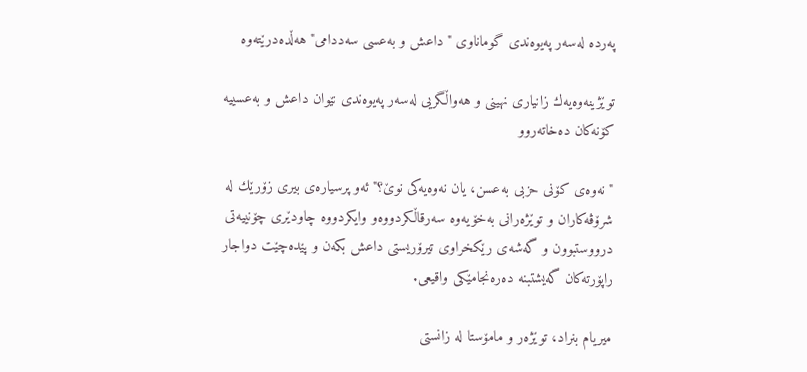په‌رده‌ له‌سه‌ر په‌یوه‌ندی گوماناوی "داعش و به‌عسی سه‌ددامی" هه‌ڵده‌درێته‌وه‌

توێژینه‌وه‌یه‌ك زانیاری نهینی و هه‌واڵگریی له‌سه‌ر په‌یوه‌ندی نێوان داعش و به‌عسییه‌ كۆنه‌كان ده‌خاته‌روو

"نه‌وه‌ی كۆنی حزبی به‌عسن، یان نه‌وه‌یه‌كی نوێ؟" ئه‌و پرسیاره‌ی بیری زۆرێك له‌ شرۆڤه‌كاران و توێژه‌رانی به‌خۆیه‌وه‌ سه‌رقاڵكردووه‌و وایكردووه‌ چاودێری چۆنییه‌تی درووستبوون و گه‌شه‌ی رێكخراوی تیرۆریستی داعش بكه‌ن و پێده‌چێت دواجار راپۆرته‌كان گه‌یشتبنه‌ ده‌ره‌نجامێكی واقیعی.

میریام بنراد، توێژه‌ر و مامۆستا له‌ زانستی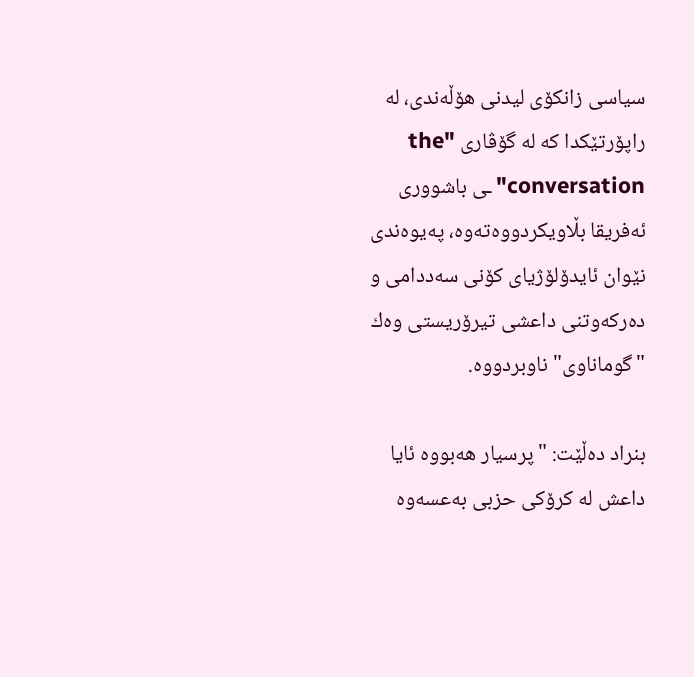سیاسی زانكۆی لیدنی هۆڵه‌ندی، له‌ راپۆرتێكدا كه‌ له‌ گۆڤاری "the conversation"ـی باشووری ئه‌فریقا بڵاویكردووه‌ته‌وه‌، په‌یوه‌ندی نێوان ئایدۆلۆژیای كۆنی سه‌ددامی و ده‌ركه‌وتنی داعشی تیرۆریستی وه‌ك "گوماناوی" ناوبردووه‌.

بنراد ده‌ڵێت: "پرسیار هه‌بووه‌ ئایا داعش له‌ كرۆكی حزبی به‌عسه‌وه‌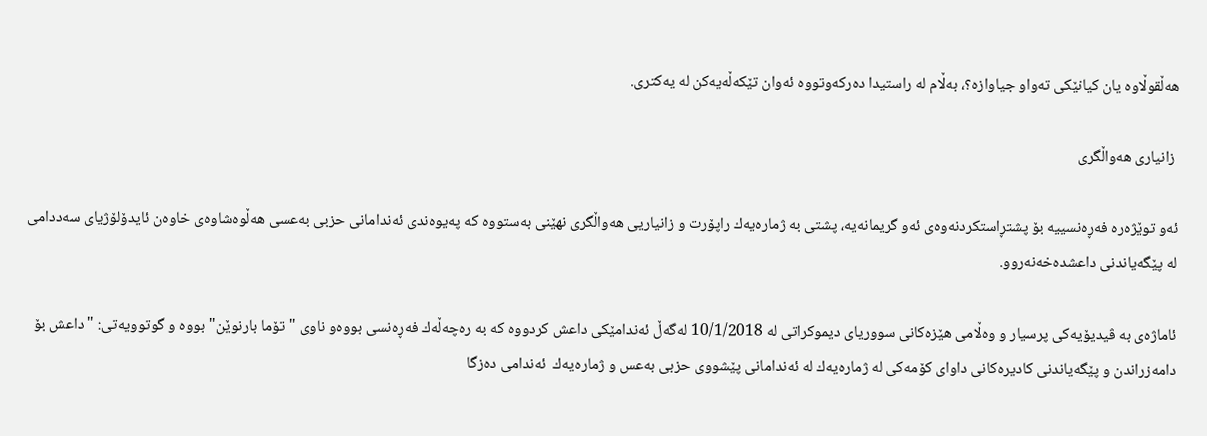هه‌ڵقوڵاوه‌ یان كیانێكی ته‌واو جیاوازه‌؟، به‌ڵام له‌ راستیدا ده‌ركه‌وتووه‌ ئه‌وان تێكه‌ڵه‌یه‌كن له‌ یه‌كتری.

 زانیاری هه‌واڵگری

ئه‌و توێژه‌ره‌ فه‌ڕه‌نسییه‌ بۆ پشتڕاستكردنه‌وه‌ی ئه‌و گریمانه‌یه‌، پشتی به‌ ژماره‌یه‌ك راپۆرت و زانیاریی هه‌واڵگری نهێنی به‌ستووه‌ كه‌ په‌یوه‌ندی ئه‌ندامانی حزبی به‌عسی هه‌ڵوه‌شاوه‌ی خاوه‌ن ئایدۆلۆژیای سه‌ددامی له‌ پێگه‌یاندنی داعشده‌خه‌نه‌روو.

ئاماژه‌ی به‌ ڤیدیۆیه‌كی پرسیار و وه‌ڵامی هێزه‌كانی سووریای دیموكراتی له‌ 10/1/2018 له‌گه‌ڵ ئه‌ندامێكی داعش كردووه‌‌ كه‌ به‌ ره‌چه‌ڵه‌ك فه‌ڕه‌نسی بووه‌و ناوی "تۆما بارنوێن" بووه‌ و گوتوویه‌تی: "داعش بۆ دامه‌زراندن و پێگه‌یاندنی كادیره‌كانی داوای كۆمه‌كی له‌ ژماره‌یه‌ك له‌ ئه‌ندامانی پێشووی حزبی به‌عس و ژماره‌یه‌ك  ئه‌ندامی ده‌زگا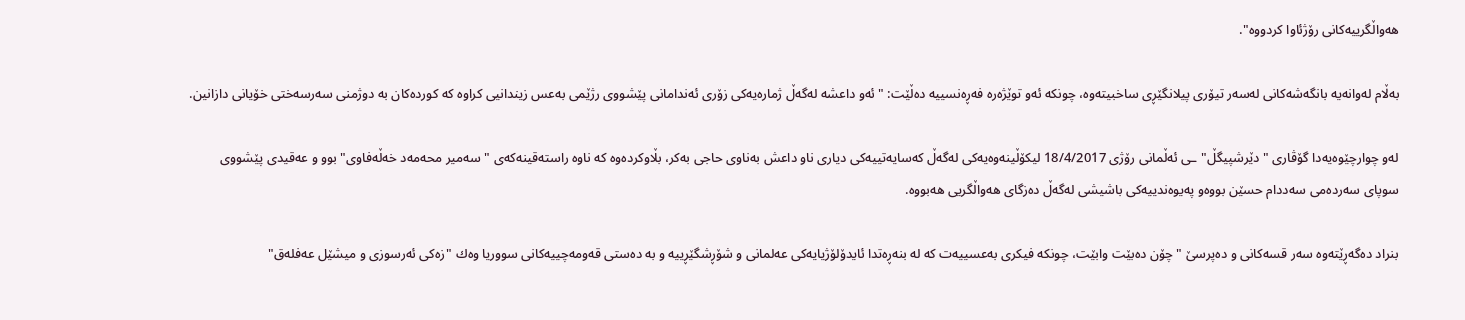هه‌واڵگرییه‌كانی رۆژئاوا كردووه‌‌".

به‌ڵام له‌وانه‌یه‌ بانگه‌شه‌كانی له‌سه‌ر تیۆری پیلانگێڕی ساخبیته‌وه‌، چونكه‌ ئه‌و توێژه‌ره‌ فه‌ڕه‌نسییه‌ ده‌ڵێت: "ئه‌و داعشه‌ له‌گه‌ڵ ژماره‌یه‌كی زۆری ئه‌ندامانی پێشووی رژێمی به‌عس زیندانیی كراوه‌ كه‌ كورده‌كان به‌ دوژمنی سه‌رسه‌ختی خۆیانی دازانین.

له‌و چوارچێوه‌یه‌دا گۆڤاری "دێرشپیگڵ"ـی ئه‌ڵمانی رۆژی 18/4/2017 لیكۆڵینه‌وه‌یه‌كی له‌گه‌ڵ كه‌سایه‌تییه‌كی دیاری ناو داعش به‌ناوی حاجی به‌كر، بڵاوكرده‌وه‌ كه‌ ناوه‌ راسته‌قینه‌كه‌ی "سه‌میر محه‌مه‌د خه‌ڵه‌فاوی" بوو و عه‌قیدی پێشووی سوپای سه‌رده‌می سه‌ددام حسێن بووه‌و په‌یوه‌ندییه‌كی باشیشی له‌گه‌ڵ ده‌زگای هه‌واڵگریی هه‌بووه‌.

بنراد ده‌گه‌ڕێته‌وه‌ سه‌ر قسه‌كانی و ده‌پرسێ "چۆن ده‌بێت وابێت، چونكه‌ فیكری به‌عسییه‌ت كه‌ له‌ بنه‌ڕه‌تدا ئایدۆلۆژیایه‌كی عه‌لمانی و شۆڕشگێڕییه‌ و به‌ ده‌ستی قه‌ومه‌چییه‌كانی سووریا وه‌ك "زه‌كی ئه‌رسوزی و میشێل عه‌فله‌ق"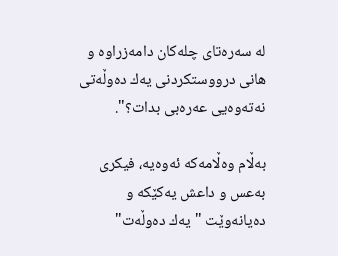له‌ سه‌ره‌تای چله‌كان دامه‌زراوه‌ و هانی درووستكردنی یه‌ك ده‌وڵه‌تی نه‌ته‌وه‌یی عه‌ره‌بی بدات؟".

به‌ڵام وه‌ڵامه‌كه‌ ئه‌وه‌یه‌، فیكری به‌عس و داعش یه‌كێكه‌ و  ده‌یانه‌وێت "یه‌ك ده‌وڵه‌ت"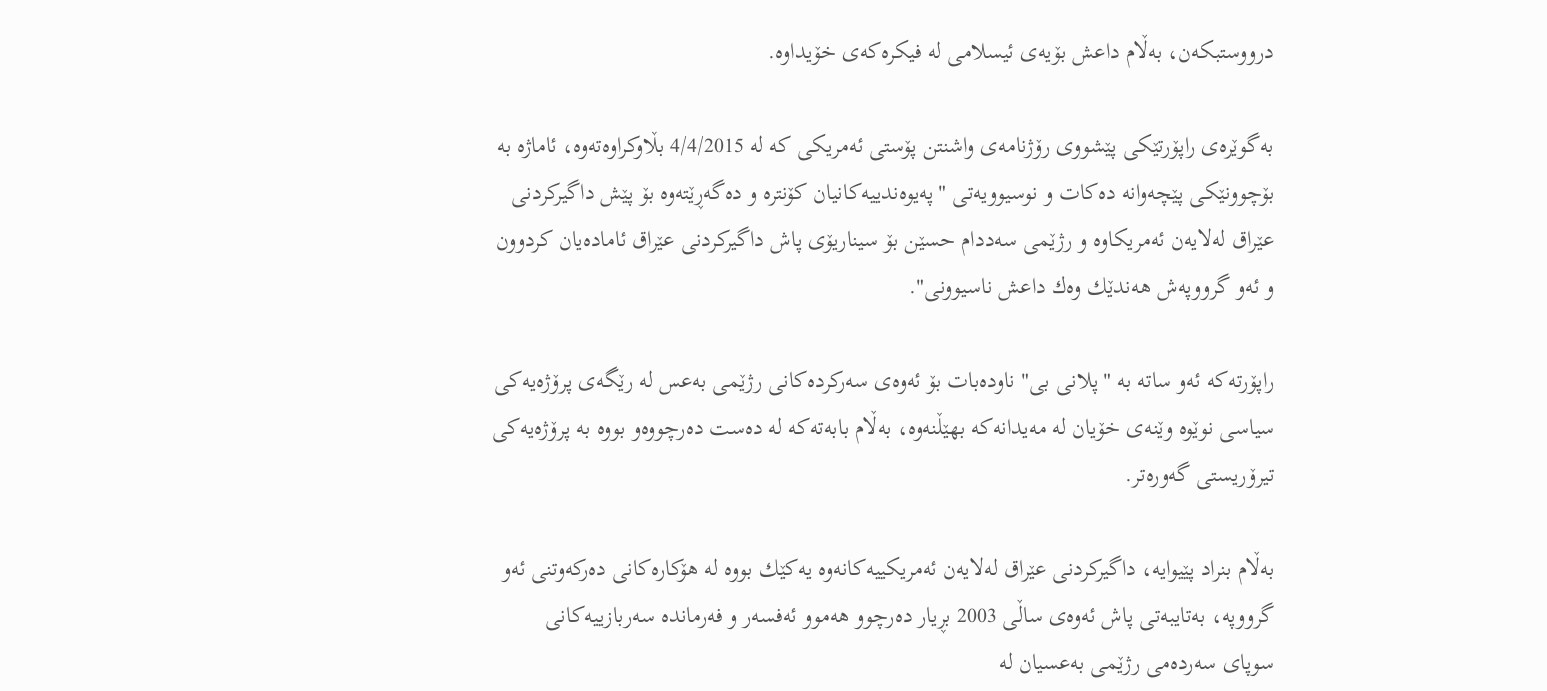درووستبكه‌ن، به‌ڵام داعش بۆیه‌ی ئیسلامی له‌ فیكره‌كه‌ی خۆیداوه‌.

به‌گوێره‌ی راپۆرتێكی پێشووی رۆژنامه‌ی واشنتن پۆستی ئه‌مریكی كه‌ له‌ 4/4/2015 بڵاوكراوه‌ته‌وه‌، ئاماژه‌ به‌ بۆچوونێكی پێچه‌وانه‌ ده‌كات و نوسیوویه‌تی "په‌یوه‌ندییه‌كانیان كۆنتره‌ و ده‌گه‌ڕێته‌وه‌ بۆ پێش داگیركردنی عێراق له‌لایه‌ن ئه‌مریكاوه‌ و رژێمی سه‌ددام حسێن بۆ سیناریۆی پاش داگیركردنی عێراق ئاماده‌یان كردوون و ئه‌و گرووپه‌ش هه‌ندێك وه‌ك داعش ناسیوونی".

راپۆرته‌كه‌ ئه‌و ساته‌ به‌ "پلانی بی" ناوده‌بات بۆ ئه‌وه‌ی سه‌ركرده‌كانی رژێمی به‌عس له‌ رێگه‌ی پرۆژه‌یه‌كی سیاسی نوێوه‌ وێنه‌ی خۆیان له‌ مه‌یدانه‌كه‌ بهێڵنه‌وه‌، به‌ڵام بابه‌ته‌كه‌ له‌ ده‌ست ده‌رچووه‌و بووه‌ به‌ پرۆژه‌یه‌كی تیرۆریستی گه‌وره‌تر.

به‌ڵام بنراد پێیوایه‌، داگیركردنی عێراق له‌لایه‌ن ئه‌مریكییه‌كانه‌وه‌ یه‌كێك بووه‌ له‌ هۆكاره‌كانی ده‌ركه‌وتنی ئه‌و گرووپه‌، به‌تایبه‌تی پاش ئه‌وه‌ی ساڵی 2003 بڕیار ده‌رچوو هه‌موو ئه‌فسه‌ر و فه‌رمانده‌ سه‌ربازییه‌كانی سوپای سه‌رده‌می رژێمی به‌عسیان له‌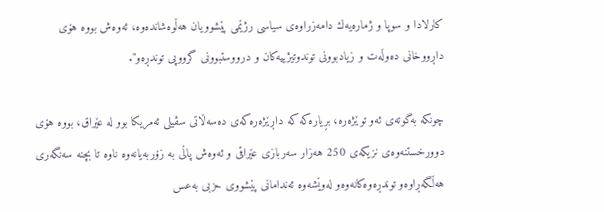كارلادا و سوپا و ژماره‌یه‌ك دامه‌زراوه‌ی سیاسی رژێمی پێشوویان هه‌ڵوه‌شانده‌وه‌، ئه‌وه‌ش بووه‌ هۆی داڕووخانی ده‌وڵه‌ت و زیادبوونی توندوتیژییه‌كان و درووستبوونی گرووپی توندڕه‌و".

چونكه‌ به‌گوته‌ی ئه‌و توێژه‌ره‌، بڕیاره‌كه‌ كه‌ داڕێژه‌ره‌كه‌ی ده‌سه‌ڵاتی سڤیلی ئه‌مریكا بوو له‌ عێراق، بووه‌ هۆی دوورخستنه‌وه‌ی نزیكه‌ی 250 هه‌زار سه‌ربازی عێراقی و ئه‌وه‌ش پاڵی به‌ زۆربه‌یانه‌وه‌ ناوه‌ تا بچنه‌ سه‌نگه‌ری هه‌ڵگه‌ڕاوه‌و توندڕه‌وه‌كانه‌وه‌و له‌وێشه‌وه‌ ئه‌ندامانی پێشووی حزبی به‌عس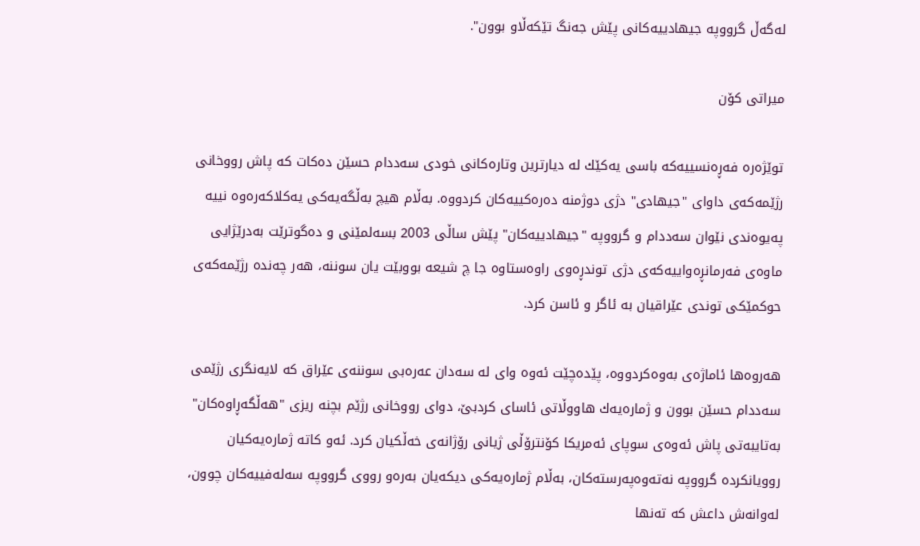له‌گه‌ڵ گرووپه‌ جیهادییه‌كانی پێش جه‌نگ تێكه‌ڵاو بوون".

میراتی كۆن

توێژه‌ره‌ فه‌ڕه‌نسییه‌كه‌ باسی یه‌كێك له‌ دیارترین وتاره‌كانی خودی سه‌ددام حسێن ده‌كات كه‌ پاش رووخانی رژێمه‌كه‌ی داوای "جیهادی" دژی دوژمنه‌ ده‌ره‌كییه‌كان كردووه‌. به‌ڵام هیچ به‌ڵگه‌یه‌كی یه‌كلاكه‌ره‌وه‌ نییه‌ په‌یوه‌ندی نێوان سه‌ددام و گرووپه‌ "جیهادییه‌كان" پێش ساڵی 2003 بسه‌لمێنی و ده‌گوترێت به‌درێژایی ماوه‌ی فه‌رمانڕه‌واییه‌كه‌ی دژی توندڕه‌وی راوه‌ستاوه‌ جا چ شیعه‌ بووبێت یان سوننه‌، هه‌ر چه‌نده‌ رژێمه‌كه‌ی حوكمێكی توندی عێراقیان به‌ ئاگر و ئاسن كرد.

هه‌روه‌ها ئاماژه‌ی به‌وه‌كردووه‌، پێده‌چێت ئه‌وه‌ وای له‌ سه‌دان عه‌ره‌بی سوننه‌ی عێراق كه‌ لایه‌نگری رژێمی سه‌ددام حسێن بوون و ژماره‌یه‌ك هاووڵاتی ئاسای كردبێ، دوای رووخانی رژێم بچنه‌ ریزی "هه‌ڵگه‌ڕاوه‌كان" به‌تایبه‌تی پاش ئه‌وه‌ی سوپای ئه‌مریكا كۆنترۆڵی ژیانی رۆژا‌نه‌ی خه‌ڵكیان كرد. ئه‌و كاته‌ ژماره‌یه‌كیان روویانكرده‌ گرووپه‌ نه‌ته‌وه‌په‌رسته‌كان، به‌ڵام ژماره‌یه‌كی دیكه‌یان به‌ره‌و رووی گرووپه‌ سه‌له‌فییه‌كان چوون، له‌وانه‌ش داعش كه‌ ته‌نها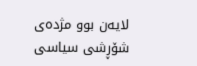لایه‌ن بوو مژده‌ی شۆڕشی سیاسی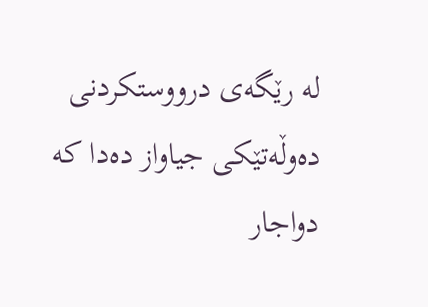له‌ رێگه‌ی درووستكردنی ده‌وڵه‌تێكی جیاواز ده‌دا كه‌ دواجار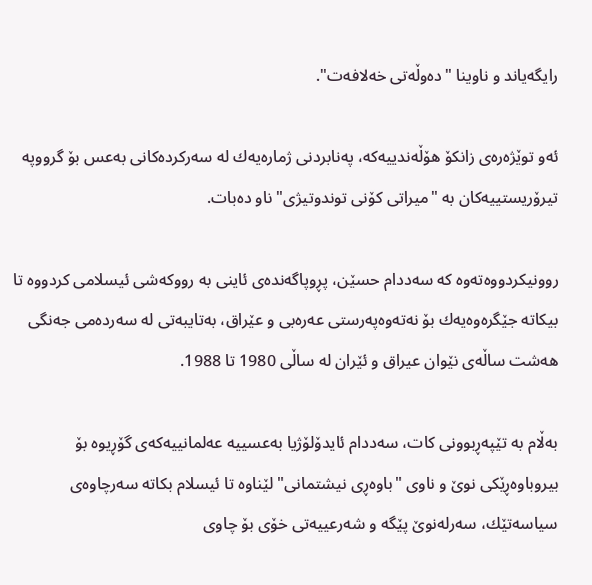رایگه‌یاند و ناوینا "ده‌وڵه‌تی خه‌لافه‌ت".

ئه‌و توێژه‌ره‌ی زانكۆ هۆڵه‌ندییه‌كه‌، په‌نابردنی ژماره‌یه‌ك له‌ سه‌ركرده‌كانی به‌عس بۆ گرووپه‌ تیرۆریستییه‌كان به‌ "میراتی كۆنی توندوتیژی" ناو ده‌بات.

روونیكردووه‌ته‌وه‌ كه‌ سه‌ددام حسێن، پڕوپاگه‌نده‌ی ئاینی به‌ رووكه‌شی ئیسلامی كردووه‌ تا بیكاته‌ جێگره‌وه‌یه‌ك بۆ نه‌ته‌وه‌په‌رستی عه‌ره‌بی و عێراق، به‌تایبه‌تی له‌ سه‌رده‌می جه‌نگی هه‌شت ساڵه‌ی نێوان عیراق و ئێران له‌ ساڵی 1980 تا 1988.

به‌ڵام به‌ تێپه‌ڕبوونی كات، سه‌ددام ئایدۆلۆژیا به‌عسییه‌ عه‌لمانییه‌كه‌ی گۆڕیوه‌ بۆ بیروباوه‌ڕێكی نوێ و ناوی "باوه‌ڕی نیشتمانی" لێناوه‌ تا ئیسلام بكاته‌ سه‌رچاوه‌ی سیاسه‌تێك، سه‌رله‌نوێ پێگه‌ و شه‌رعییه‌تی خۆی بۆ چاوی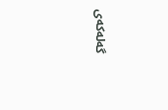گه‌له‌كه‌ی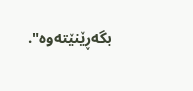بگه‌ڕێنێته‌وه‌".